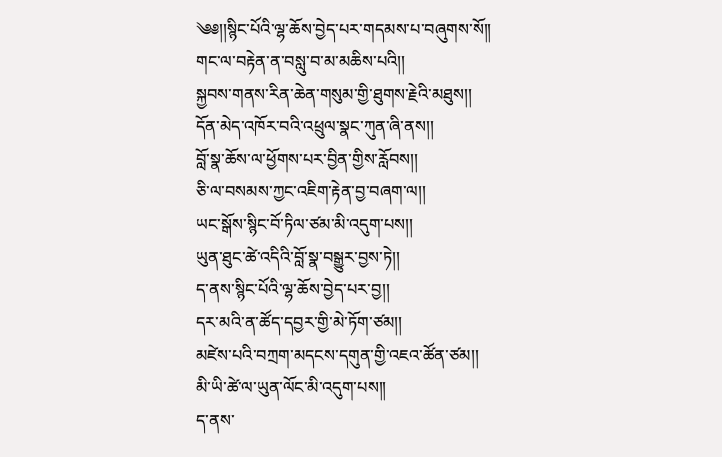༄༅།།སྙིང་པོའི་ལྷ་ཆོས་བྱེད་པར་གདམས་པ་བཞུགས་སོ།།
གང་ལ་བརྟེན་ན་བསླུ་བ་མ་མཆིས་པའི།།
སྐྱབས་གནས་རིན་ཆེན་གསུམ་གྱི་ཐུགས་རྗེའི་མཐུས།།
དོན་མེད་འཁོར་བའི་འཕྲུལ་སྣང་ཀུན་ཞི་ནས།།
བློ་སྣ་ཆོས་ལ་ཕྱོགས་པར་བྱིན་གྱིས་རློབས།།
ཅི་ལ་བསམས་ཀྱང་འཇིག་རྟེན་བྱ་བཞག་ལ།།
ཡང་སྒོས་སྙིང་བོ་ཏིལ་ཙམ་མི་འདུག་པས།།
ཡུན་ཐུང་ཚེ་འདིའི་བློ་སྣ་བསྒྱུར་བྱས་ཏེ།།
ད་ནས་སྙིང་པོའི་ལྷ་ཆོས་བྱེད་པར་བྱ།།
དར་མའི་ན་ཚོད་དབྱར་གྱི་མེ་ཏོག་ཙམ།།
མཛེས་པའི་བཀྲག་མདངས་དགུན་གྱི་འཇའ་ཚོན་ཙམ།།
མི་ཡི་ཚེ་ལ་ཡུན་ལོང་མི་འདུག་པས།།
ད་ནས་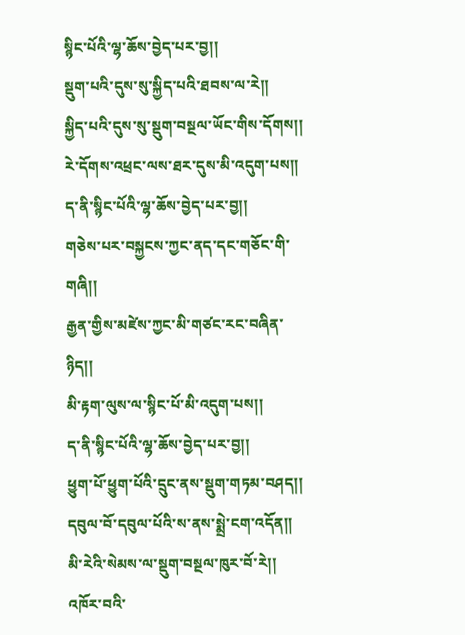སྙིང་པོའི་ལྷ་ཆོས་བྱེད་པར་བྱ།།
སྡུག་པའི་དུས་སུ་སྐྱིད་པའི་ཐབས་ལ་རེ།།
སྐྱིད་པའི་དུས་སུ་སྡུག་བསྔལ་ཡོང་གིས་དོགས།།
རེ་དོགས་འཕྲང་ལས་ཐར་དུས་མི་འདུག་པས།།
ད་ནི་སྙིང་པོའི་ལྷ་ཆོས་བྱེད་པར་བྱ།།
གཅེས་པར་བསྐྱངས་ཀྱང་ནད་དང་གཅོང་གི་གཞི།།
རྒྱན་གྱིས་མཛེས་ཀྱང་མི་གཙང་རང་བཞིན་ཉིད།།
མི་རྟག་ལུས་ལ་སྙིང་པོ་མི་འདུག་པས།།
ད་ནི་སྙིང་པོའི་ལྷ་ཆོས་བྱེད་པར་བྱ།།
ཕྱུག་པོ་ཕྱུག་པོའི་དྲུང་ནས་སྡུག་གཏམ་བཤད།།
དབུལ་བོ་དབུལ་པོའི་ས་ནས་སྨྲེ་ངག་འདོན།།
མི་རེའི་སེམས་ལ་སྡུག་བསྔལ་ཁུར་བོ་རེ།།
འཁོར་བའི་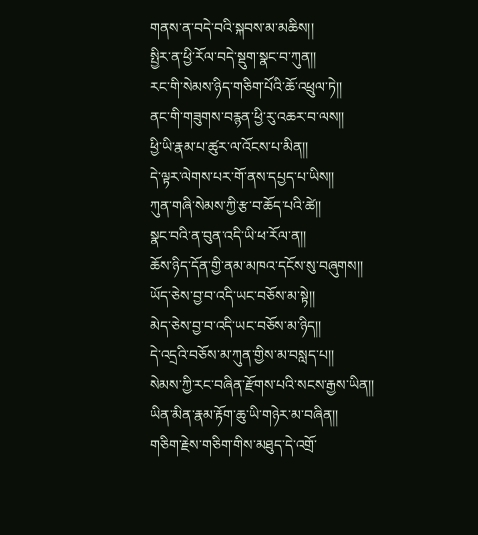གནས་ན་བདེ་བའི་སྐབས་མ་མཆིས།།
སྤྱིར་ན་ཕྱི་རོལ་བདེ་སྡུག་སྣང་བ་ཀུན།།
རང་གི་སེམས་ཉིད་གཅིག་པོའི་ཆོ་འཕྲུལ་ཏེ།།
ནང་གི་གཟུགས་བརྙན་ཕྱི་རུ་འཆར་བ་ལས།།
ཕྱི་ཡི་རྣམ་པ་ཚུར་ལ་འོངས་པ་མིན།།
དེ་ལྟར་ལེགས་པར་གོ་ནས་དཔྱད་པ་ཡིས།།
ཀུན་གཞི་སེམས་ཀྱི་རྩ་བ་ཆོད་པའི་ཚེ།།
སྣང་བའི་ན་བུན་འདི་ཡི་ཕ་རོལ་ན།།
ཆོས་ཉིད་དོན་གྱི་ནམ་མཁའ་དངོས་སུ་བཞུགས།།
ཡོད་ཅེས་བྱ་བ་འདི་ཡང་བཅོས་མ་སྟེ།།
མེད་ཅེས་བྱ་བ་འདི་ཡང་བཅོས་མ་ཉིད།།
དེ་འདྲའི་བཅོས་མ་ཀུན་གྱིས་མ་བསླད་པ།།
སེམས་ཀྱི་རང་བཞིན་རྫོགས་པའི་སངས་རྒྱས་ཡིན།།
ཡིན་མིན་རྣམ་རྟོག་ཆུ་ཡི་གཉེར་མ་བཞིན།།
གཅིག་རྗེས་གཅིག་གིས་མཐུད་དེ་འགྲོ་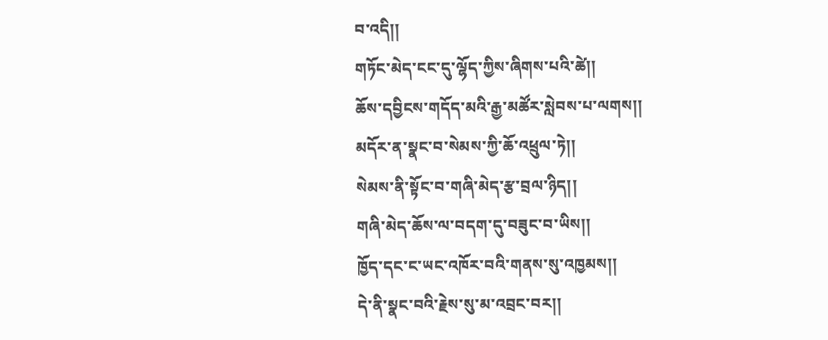བ་འདི།།
གཏོང་མེད་ངང་དུ་ལྷོད་ཀྱིས་ཞིགས་པའི་ཚེ།།
ཆོས་དབྱིངས་གདོད་མའི་རྒྱ་མཚོར་སླེབས་པ་ལགས།།
མདོར་ན་སྣང་བ་སེམས་ཀྱི་ཆོ་འཕྲུལ་ཏེ།།
སེམས་ནི་སྟོང་བ་གཞི་མེད་རྩ་བྲལ་ཉིད།།
གཞི་མེད་ཆོས་ལ་བདག་དུ་བཟུང་བ་ཡིས།།
ཁྱོད་དང་ང་ཡང་འཁོར་བའི་གནས་སུ་འཁྱམས།།
དེ་ནི་སྣང་བའི་རྗེས་སུ་མ་འབྲང་བར།།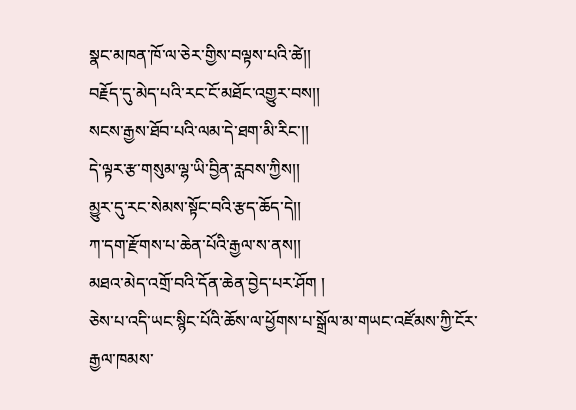སྣང་མཁན་ཁོ་ལ་ཅེར་གྱིས་བལྟས་པའི་ཚེ།།
བརྗོད་དུ་མེད་པའི་རང་ངོ་མཐོང་འགྱུར་བས།།
སངས་རྒྱས་ཐོབ་པའི་ལམ་དེ་ཐག་མི་རིང་།།
དེ་ལྟར་རྩ་གསུམ་ལྷ་ཡི་བྱིན་རླབས་ཀྱིས།།
མྱུར་དུ་རང་སེམས་སྟོང་བའི་རྩད་ཆོད་དེ།།
ཀ་དག་རྫོགས་པ་ཆེན་པོའི་རྒྱལ་ས་ནས།།
མཐའ་མེད་འགྲོ་བའི་དོན་ཆེན་བྱེད་པར་ཤོག །
ཅེས་པ་འདི་ཡང་སྙིང་པོའི་ཆོས་ལ་ཕྱོགས་པ་སྒྲོལ་མ་གཡང་འཛོམས་ཀྱི་ངོར་རྒྱལ་ཁམས་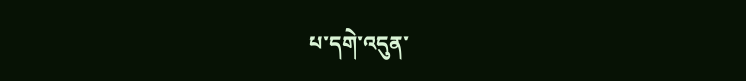པ་དགེ་འདུན་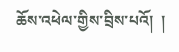ཆོས་འཕེལ་གྱིས་བྲིས་པའོ།  །